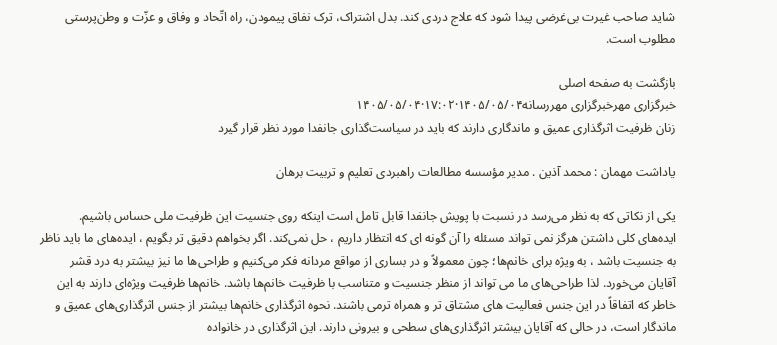شاید صاحب غیرت بی‌غرضی پیدا شود که علاج دردی کند. بدل اشتراک، ترک نفاق پیمودن، راه اتّحاد و وفاق و عزّت و وطن‌پرستی مطلوب است.

بازگشت به صفحه اصلی
خبرگزاری مهرخبرگزاری مهررسانه۱۴۰۵/۰۵/۰۴·۱۷:۰۲·۱۴۰۵/۰۵/۰۴
زنان ظرفیت اثرگذاری عمیق و ماندگاری دارند که باید در سیاست‌گذاری جانفدا مورد نظر قرار گیرد

یاداشت مهمان : محمد آذین . مدیر مؤسسه مطالعات راهبردی تعلیم و تربیت برهان

یکی از نکاتی که به نظر می‌رسد در نسبت با پویش جانفدا قابل تامل است اینکه روی جنسیت این ظرفیت ملی حساس باشیم. ایده‌های کلی داشتن هرگز نمی تواند مسئله را آن گونه ای که انتظار داریم ، حل نمی‌کند. اگر بخواهم دقیق تر بگویم ، ایده‌های ما باید ناظر به جنسیت باشد ، به ‌ویژه برای خانم‌ها؛ چون معمولاً و در بساری از مواقع مردانه فکر می‌کنیم و طراحی‌ها ما نیز بیشتر به درد قشر آقایان می‌خورد. لذا طراحی‌های ما می تواند از منظر جنسیت و متناسب با ظرفیت خانم‌ها باشد. خانم‌ها ظرفیت ویژه‌ای دارند به این خاطر که اتفاقاً در این جنس فعالیت های مشتاق تر و همراه ترمی باشند. نحوه اثرگذاری خانم‌ها بیشتر از جنس اثرگذاری‌های عمیق و ماندگار است، در حالی که آقایان بیشتر اثرگذاری‌های سطحی و بیرونی دارند. این اثرگذاری در خانواده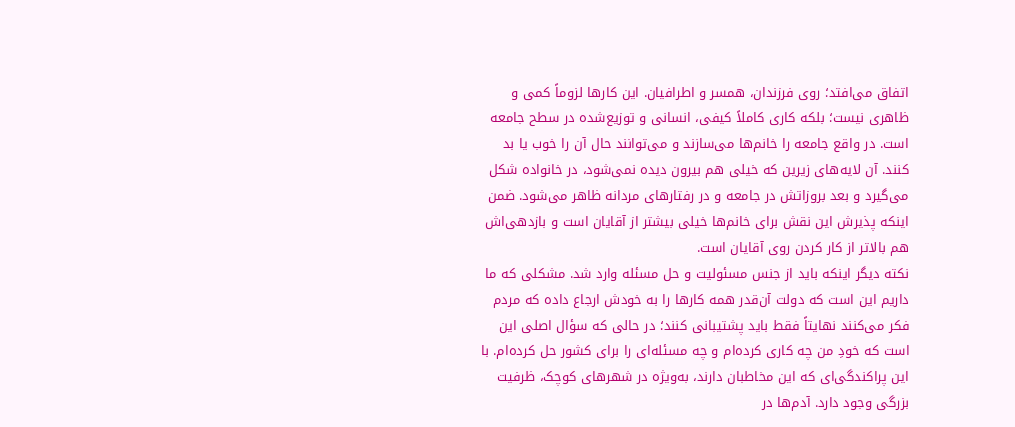اتفاق می‌افتد؛ روی فرزندان، همسر و اطرافیان. این کارها لزوماً کمی و ظاهری نیست؛ بلکه کاری کاملاً کیفی، انسانی و توزیع‌شده در سطح جامعه است. در واقع جامعه را خانم‌ها می‌سازند و می‌توانند حال آن را خوب یا بد کنند. آن لایه‌های زیرین که خیلی هم بیرون دیده نمی‌شود، در خانواده شکل می‌گیرد و بعد بروزاتش در جامعه و در رفتارهای مردانه ظاهر می‌شود. ضمن اینکه پذیرش این نقش برای خانم‌ها خیلی بیشتر از آقایان است و بازدهی‌اش هم بالاتر از کار کردن روی آقایان است.
نکته دیگر اینکه باید از جنس مسئولیت و حل مسئله وارد شد. مشکلی که ما داریم این است که دولت آن‌قدر همه کارها را به خودش ارجاع داده که مردم فکر می‌کنند نهایتاً فقط باید پشتیبانی کنند؛ در حالی که سؤال اصلی این است که خودِ من چه کاری کرده‌ام و چه مسئله‌ای را برای کشور حل کرده‌ام. با این پراکندگی‌ای که این مخاطبان دارند، به‌ویژه در شهرهای کوچک، ظرفیت بزرگی وجود دارد. آدم‌ها در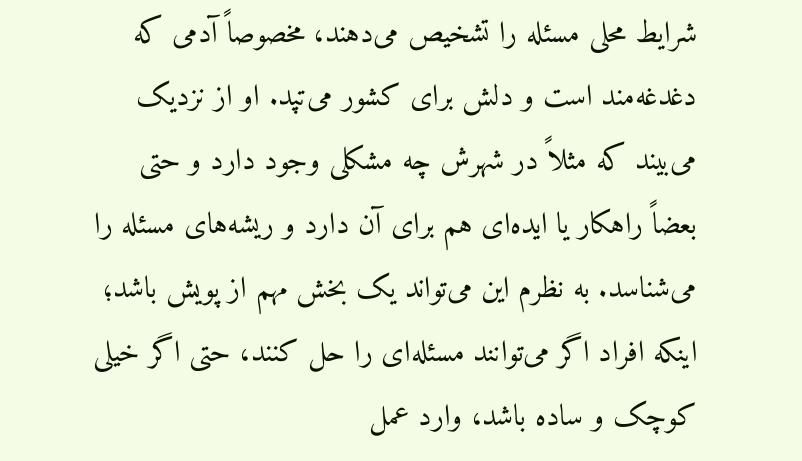شرایط محلی مسئله را تشخیص می‌دهند، مخصوصاً آدمی که دغدغه‌مند است و دلش برای کشور می‌تپد. او از نزدیک می‌بیند که مثلاً در شهرش چه مشکلی وجود دارد و حتی بعضاً راهکار یا ایده‌ای هم برای آن دارد و ریشه‌های مسئله را می‌شناسد. به نظرم این می‌تواند یک بخش مهم از پویش باشد؛ اینکه افراد اگر می‌توانند مسئله‌ای را حل کنند، حتی اگر خیلی کوچک و ساده باشد، وارد عمل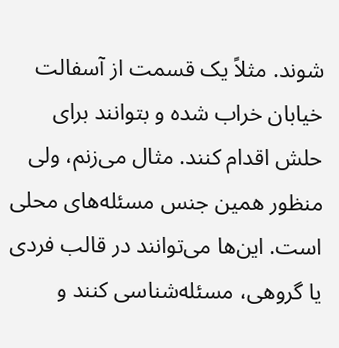شوند. مثلاً یک قسمت از آسفالت خیابان خراب شده و بتوانند برای حلش اقدام کنند. مثال می‌زنم، ولی منظور همین جنس مسئله‌های محلی است. این‌ها می‌توانند در قالب فردی یا گروهی، مسئله‌شناسی کنند و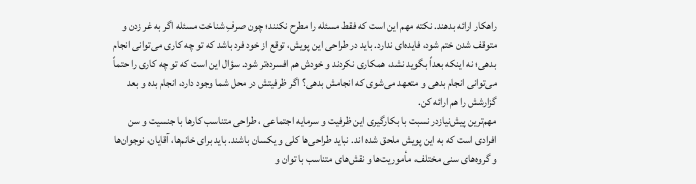راهکار ارائه بدهند. نکته مهم این است که فقط مسئله را مطرح نکنند؛ چون صرفِ شناخت مسئله اگر به غر زدن و متوقف شدن ختم شود، فایده‌ای ندارد. باید در طراحی این پویش، توقع از خود فرد باشد که تو چه کاری می‌توانی انجام بدهی؛ نه اینکه بعداً بگوید نشد، همکاری نکردند و خودش هم افسرده‌تر شود. سؤال این است که تو چه کاری را حتماً می‌توانی انجام بدهی و متعهد می‌شوی که انجامش بدهی؟ اگر ظرفیتش در محل شما وجود دارد، انجام بده و بعد گزارشش را هم ارائه کن.
مهم‌ترین پیش‌نیازدر نسبت با بکارگیری این ظرفیت و سرمایه اجتماعی ، طراحی متناسب کارها با جنسیت و سن افرادی است که به این پویش ملحق شده اند. نباید طراحی‌ها کلی و یکسان باشند. باید برای خانم‌ها، آقایان، نوجوان‌ها و گروه‌های سنی مختلف، مأموریت‌ها و نقش‌های متناسب با توان و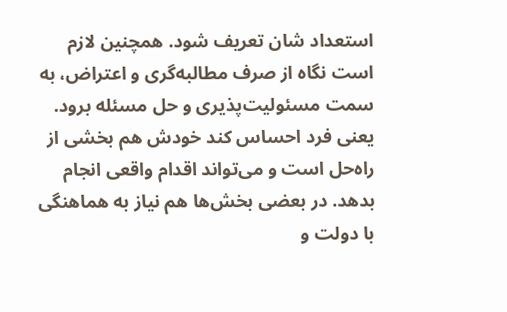استعداد شان تعریف شود. همچنین لازم است نگاه از صرف مطالبه‌گری و اعتراض، به سمت مسئولیت‌پذیری و حل مسئله برود. یعنی فرد احساس کند خودش هم بخشی از راه‌حل است و می‌تواند اقدام واقعی انجام بدهد. در بعضی بخش‌ها هم نیاز به هماهنگی با دولت و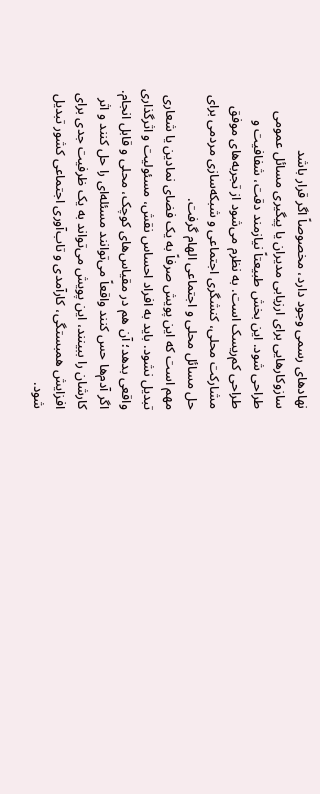نهادهای رسمی وجود دارد، مخصوصاً اگر قرار باشد سازوکارهایی برای ارزیابی مدیران یا پیگیری مسائل عمومی طراحی شود. این بخش طبیعتاً نیازمند دقت، شفافیت و طراحی کم‌ریسک است. به نظرم می‌شود از تجربه‌های موفق مشارکت محلی، کنشگری اجتماعی و شبکه‌سازی مردمی برای حل مسائل محلی و اجتماعی الهام گرفت.
مهم است که این پویش صرفاً به یک فضای نمادین یا شعاری تبدیل نشود. باید به افراد احساس نقش، مسئولیت و اثرگذاری واقعی بدهد؛ آن هم در مقیاس‌های کوچک، محلی و قابل انجام. اگر آدم‌ها حس کنند واقعاً می‌توانند مسئله‌ای را حل کنند و اثر کارشان را ببینند، این پویش می‌تواند به یک ظرفیت جدی برای افزایش همبستگی، کارآمدی و تاب‌آوری اجتماعی کشور تبدیل شود.